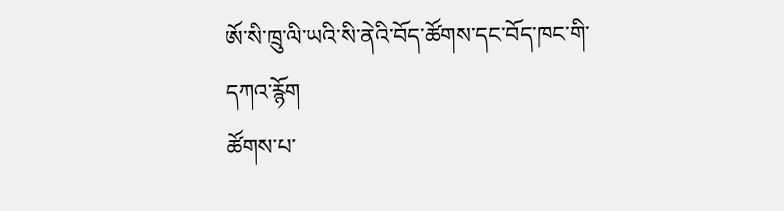ཨོ་སི་ཁྲུ་ལི་ཡའི་སི་ནེའི་བོད་ཚོགས་དང་བོད་ཁང་གི་དཀའ་རྙོག
ཚོགས་པ་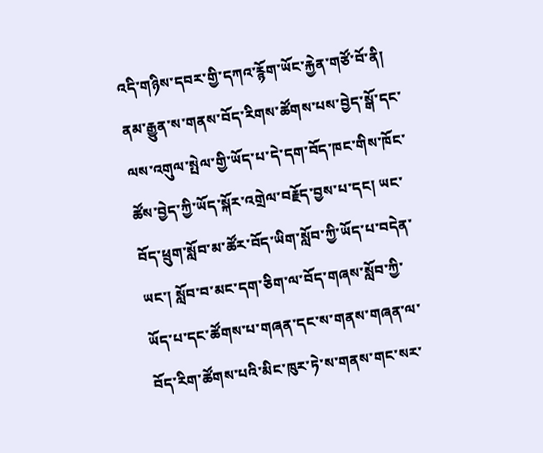འདི་གཉིས་དབར་གྱི་དཀའ་རྙོག་ཡོང་རྐྱེན་གཙོ་བོ་ནི། ནམ་རྒྱུན་ས་གནས་བོད་རིགས་ཚོགས་པས་བྱེད་སྒོ་དང་ལས་འགུལ་སྤེལ་གྱི་ཡོད་པ་དེ་དག་བོད་ཁང་གིས་ཁོང་ཚོས་བྱེད་ཀྱི་ཡོད་སྐོར་འགྲེལ་བརྗོད་བྱས་པ་དང། ཡང་བོད་ཕྲུག་སློབ་མ་ཚོར་བོད་ཡིག་སློབ་ཀྱི་ཡོད་པ་བདེན་ཡང་། སློབ་བ་མང་དག་ཅིག་ལ་བོད་གཞས་སློབ་ཀྱི་ཡོད་པ་དང་ཚོགས་པ་གཞན་དང་ས་གནས་གཞན་ལ་བོད་རིག་ཚོགས་པའི་མིང་ཁུར་ཏེ་ས་གནས་གང་སར་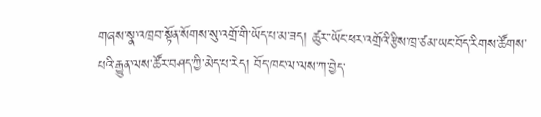གཞས་སྣ་འཁྲབ་སྟོན་སོགས་སུ་འགྲོ་གི་ཡོད་པ་མ་ཟད། ཚུར་་ཡོང་ཕར་འགྲོའི་རྩིས་ཁྲ་ཙམ་ཡང་བོད་རིགས་ཚོགས་པའི་རྒྱུན་ལས་ཚོར་བཤད་ཀྱི་མེད་པ་རེད། བོད་ཁང་ལ་ལས་ཀ་བྱེད་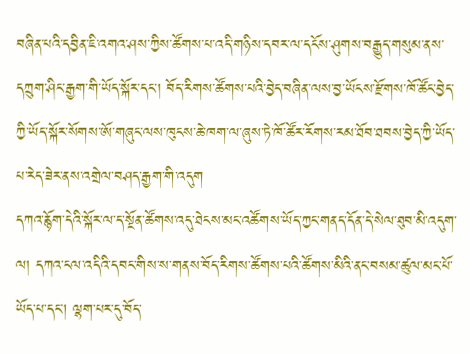བཞིན་པའི་དབྱིན་ཇི་འགའ་ཤས་ཀྱིས་ཚོགས་པ་འདི་གཉིས་དབར་ལ་དངོས་ཤུགས་བརྒྱུད་གསུམ་ནས་དཀྲུག་ཤིང་རྒྱག་གི་ཡོད་སྐོར་དང་། བོད་རིགས་ཚོགས་པའི་བྱེད་བཞིན་ལས་བྱ་ཡོངས་རྫོགས་ཁོ་ཚོང་བྱེད་ཀྱི་ཡོད་སྐོར་སོགས་ཨོ་གཞུང་ལས་ཁུངས་ཆེ་ཁག་ལ་ཞུས་ཏེ་ཁོ་ཚོར་རོགས་རམ་ཐོབ་ཐབས་བྱེད་ཀྱི་ཡོད་པ་རེད་ཟེར་ནས་འགྲེལ་བཤད་རྒྱག་གི་འདུག
དཀའ་རྙོག་དེའི་སྐོར་ལ་ད་སྔོན་ཚོགས་འདུ་ཐེངས་མང་འཚོགས་ཡོད་ཀྱང་གནད་དོན་དེ་སེལ་ཐུབ་མི་འདུག་ལ། དཀའ་ངལ་འདིའི་དབང་གིས་ས་གནས་བོད་རིགས་ཚོགས་པའི་ཚོགས་མིའི་ནང་བསམ་ཚུལ་མང་པོ་ཡོད་པ་དང། ལྷག་པར་དུ་བོད་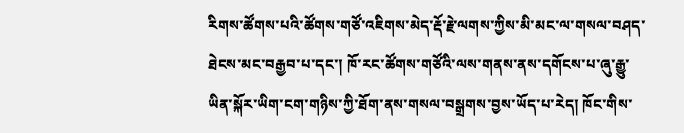རིགས་ཚོགས་པའི་ཚོགས་གཙོ་འཇིགས་མེད་རྡོ་རྗེ་ལགས་ཀྱིས་མི་མང་ལ་གསལ་བཤད་ཐེངས་མང་བརྒྱབ་པ་དང་། ཁོ་རང་ཚོགས་གཙོའི་ལས་གནས་ནས་དགོངས་པ་ཞུ་རྒྱུ་ཡིན་སྐོར་ཡིག་ངག་གཉིས་ཀྱི་ཐོག་ནས་གསལ་བསྒྲགས་བྱས་ཡོད་པ་རེད། ཁོང་གིས་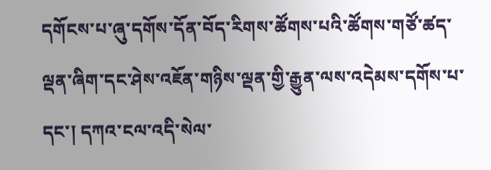དགོངས་པ་ཞུ་དགོས་དོན་བོད་རིགས་ཚོགས་པའི་ཚོགས་གཙོ་ཚད་ལྡན་ཞིག་དང་ཤེས་འཇོན་གཉིས་ལྡན་གྱི་རྒྱུན་ལས་འདེམས་དགོས་པ་དང་། དཀའ་ངལ་འདི་སེལ་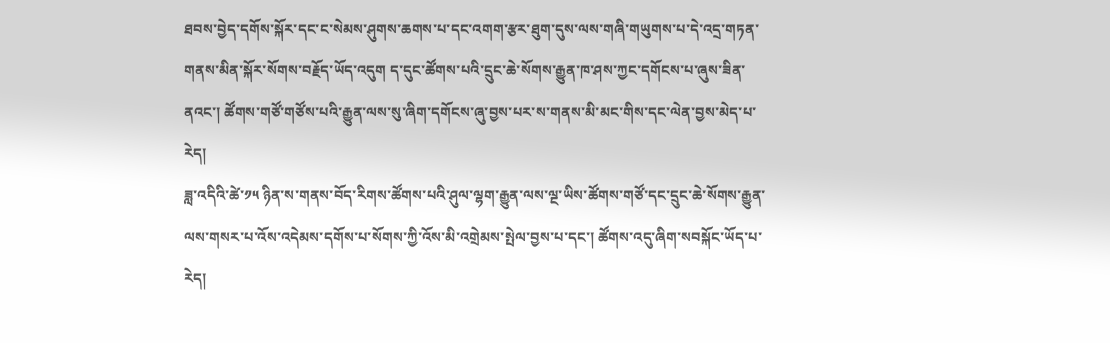ཐབས་བྱེད་དགོས་སྐོར་དང་ང་སེམས་ཤུགས་ཆགས་པ་དང་འགག་རྩར་ཐུག་དུས་ལས་གཞི་གཡུགས་པ་དེ་འདྲ་གཏན་གནས་མིན་སྐོར་སོགས་བརྗོད་ཡོད་འདུག ད་དུང་ཚོགས་པའི་དྲུང་ཆེ་སོགས་རྒྱུན་ཁ་ཤས་ཀྱང་དགོངས་པ་ཞུས་ཟིན་ནའང་། ཚོགས་གཙོ་གཙོས་པའི་རྒྱུན་ལས་སུ་ཞིག་དགོངས་ཞུ་བྱས་པར་ས་གནས་མི་མང་གིས་དང་ལེན་བྱས་མེད་པ་རེད།
ཟླ་འདིའི་ཚེ་༡༥ ཉིན་ས་གནས་བོད་རིགས་ཚོགས་པའི་ཤུལ་ལྷག་རྒྱུན་ལས་ལྔ་ཡིས་ཚོགས་གཙོ་དང་དྲུང་ཆེ་སོགས་རྒྱུན་ལས་གསར་པ་འོས་འདེམས་དགོས་པ་སོགས་ཀྱི་འོས་མི་འགྲེམས་སྤེལ་བྱས་པ་དང་། ཚོགས་འདུ་ཞིག་སབསྐོང་ཡོད་པ་རེད།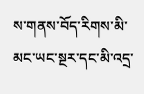ས་གནས་བོད་རིགས་མི་མང་ཡང་སྔར་དང་མི་འདྲ་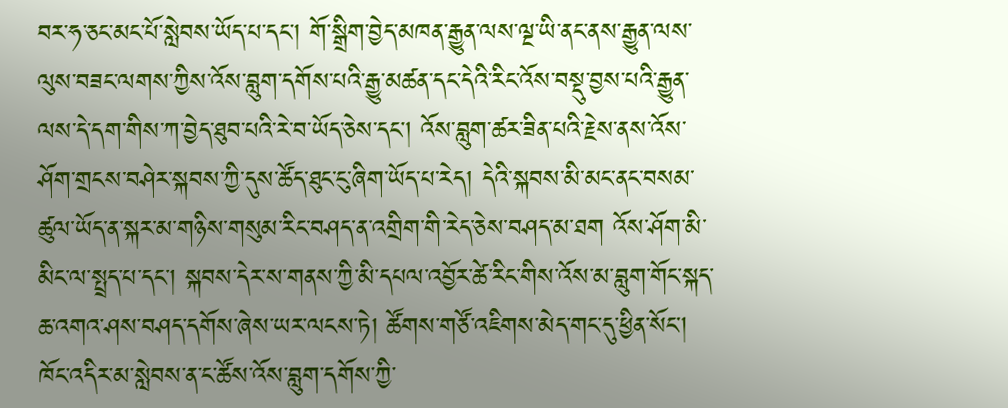བར་ཧ་ཅང་མང་པོ་སླེབས་ཡོད་པ་དང་། གོ་སྒྲིག་བྱེད་མཁན་རྒྱུན་ལས་ལྔ་ཡི་ནང་ནས་རྒྱུན་ལས་ལུས་བཟང་ལགས་ཀྱིས་འོས་བླུག་དགོས་པའི་རྒྱུ་མཚན་དང་དེའི་རིང་འོས་བསྡུ་བྱས་པའི་རྒྱུན་ལས་དེ་དག་གིས་ཀ་བྱེད་ཐུབ་པའི་རེ་བ་ཡོད་ཅེས་དང། འོས་བླུག་ཚར་ཟིན་པའི་རྗེས་ནས་འོས་ཤོག་གྲངས་བཤེར་སྐབས་ཀྱི་དུས་ཚོད་ཐུང་ངུ་ཞིག་ཡོད་པ་རེད། དེའི་སྐབས་མི་མང་ནང་བསམ་ཚུལ་ཡོད་ན་སྐར་མ་གཉིས་གསུམ་རིང་བཤད་ན་འགྲིག་གི་རེད་ཅེས་བཤད་མ་ཐག འོས་ཤོག་མི་མིང་ལ་སྤྲད་པ་དང་། སྐབས་དེར་ས་གནས་ཀྱི་མི་དཔལ་འབྱོར་ཚེ་རིང་གིས་འོས་མ་བླུག་གོང་སྐད་ཆ་འགའ་ཤས་བཤད་དགོས་ཞེས་ཡར་ལངས་ཏེ། ཚོགས་གཙོ་འཇིགས་མེད་གང་དུ་ཕྱིན་སོང། ཁོང་འདིར་མ་སླེབས་ན་ང་ཚོས་འོས་བླུག་དགོས་ཀྱི་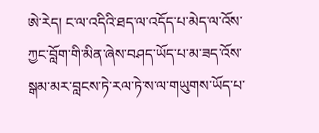ཨེ་རེད། ང་ལ་འདིའི་ཐད་ལ་འདོད་པ་མེད་ལ་འོས་ཀྱང་བློག་གི་མིན་ཞེས་བཤད་ཡོད་པ་མ་ཟད་འོས་སྒམ་མར་བླངས་ཏེ་རལ་ཏེ་ས་ལ་གཡུགས་ཡོད་པ་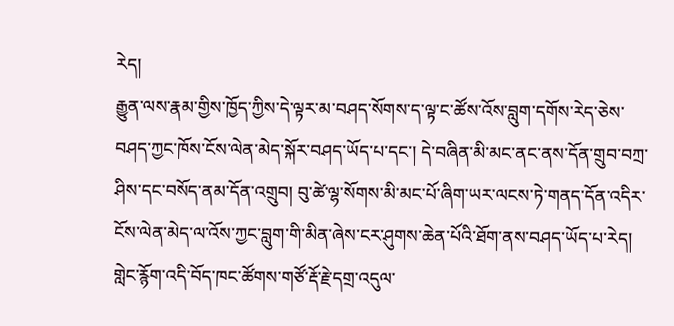རེད།
རྒྱུན་ལས་རྣམ་གྱིས་ཁྱོད་ཀྱིས་དེ་ལྟར་མ་བཤད་སོགས་ད་ལྟ་ང་ཚོས་འོས་བླུག་དགོས་རེད་ཅེས་བཤད་ཀྱང་ཁོས་ངོས་ལེན་མེད་སྐོར་བཤད་ཡོད་པ་དང་། དེ་བཞིན་མི་མང་ནང་ནས་དོན་གྲུབ་བཀྲ་ཤིས་དང་བསོད་ནམ་དོན་འགྲུབ། བུ་ཚེ་ལྷ་སོགས་མི་མང་པོ་ཞིག་ཡར་ལངས་ཏེ་གནད་དོན་འདིར་ངོས་ལེན་མེད་ལ་འོས་ཀྱང་བླུག་གི་མིན་ཞེས་ངར་ཤུགས་ཆེན་པོའི་ཐོག་ནས་བཤད་ཡོད་པ་རེད། གླེང་རྙོག་འདི་བོད་ཁང་ཚོགས་གཙོ་རྡོ་རྗེ་དགྲ་འདུལ་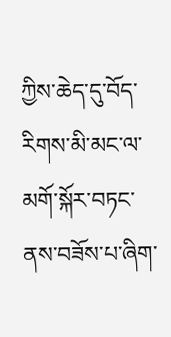ཀྱིས་ཆེད་དུ་བོད་རིགས་མི་མང་ལ་མགོ་སྐོར་བཏང་ནས་བཟོས་པ་ཞིག་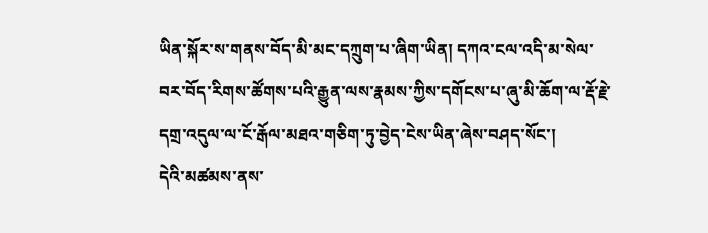ཡིན་སྐོར་ས་གནས་བོད་མི་མང་དཀྲུག་པ་ཞིག་ཡིན། དཀའ་ངལ་འདི་མ་སེལ་བར་བོད་རིགས་ཚོགས་པའི་རྒྱུན་ལས་རྣམས་ཀྱིས་དགོངས་པ་ཞུ་མི་ཆོག་ལ་རྡོ་རྗེ་དགྲ་འདུལ་ལ་ངོ་རྒོལ་མཐའ་གཅིག་ཏུ་བྱེད་ངེས་ཡིན་ཞེས་བཤད་སོང་།
དེའི་མཚམས་ནས་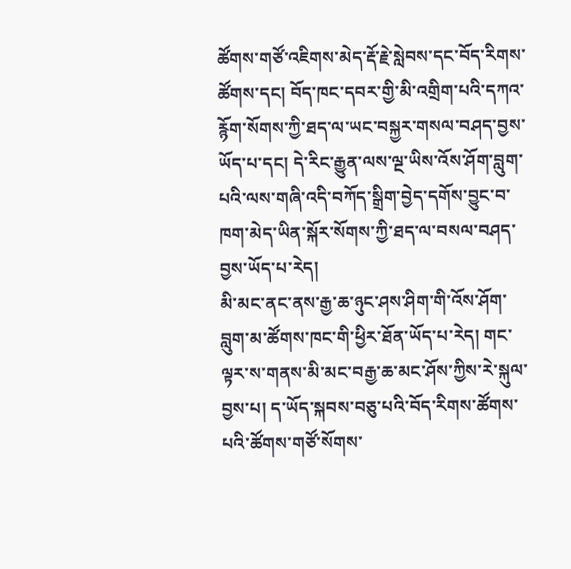ཚོགས་གཙོ་འཇིགས་མེད་རྡོ་རྗེ་སླེབས་དང་བོད་རིགས་ཚོགས་དང། བོད་ཁང་དབར་གྱི་མི་འགྲིག་པའི་དཀའ་རྙོག་སོགས་ཀྱི་ཐད་ལ་ཡང་བསྐྱར་གསལ་བཤད་བྱས་ཡོད་པ་དང། དེ་རིང་རྒྱུན་ལས་ལྔ་ཡིས་འོས་ཤོག་བླུག་པའི་ལས་གཞི་འདི་བཀོད་སྒྲིག་བྱེད་དགོས་བྱུང་བ་ཁག་མེད་ཡིན་སྐོར་སོགས་ཀྱི་ཐད་ལ་བསལ་བཤད་བྱས་ཡོད་པ་རེད།
མི་མང་ནང་ནས་རྒྱ་ཆ་ཉུང་ཤས་ཤིག་གི་འོས་ཤོག་བླུག་མ་ཚོགས་ཁང་གི་ཕྱིར་ཐོན་ཡོད་པ་རེད། གང་ལྟར་ས་གནས་མི་མང་བརྒྱ་ཆ་མང་ཤོས་ཀྱིས་རེ་སྐུལ་བྱས་པ། ད་ཡོད་སྐབས་བཅུ་པའི་བོད་རིགས་ཚོགས་པའི་ཚོགས་གཙོ་སོགས་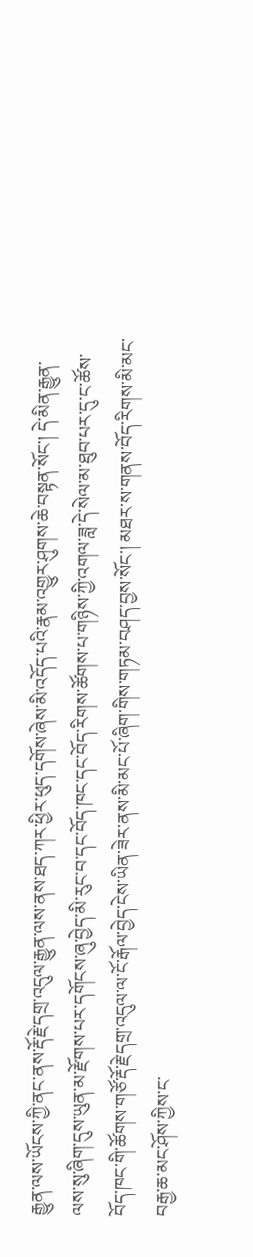རྒྱུན་ལས་ཡོངས་ཀྱི་ནང་ནས་རྡོ་རྗེ་དགྲ་འདུལ་རྒྱུན་ལས་ནས་ཐད་ཀར་ཕྱིར་ཕུད་དགོས་ཞེས་མི་འདོད་པའི་རྣམ་འགྱུར་ཤུགས་ཆེ་བསྟན་སོང་། དེ་མིན་རྒྱུན་ལས་སུ་ཞིག་དུས་ཡུན་མ་རྫོགས་པར་དགོངས་ཞུ་བྱེད་མི་རུང་བ་དང་བོད་ཁང་དང་བོད་རིགས་ཚོགས་པ་གཉིས་ཀྱི་འགལ་ཟླ་དེ་སེལ་མ་ཐུབ་པར་དུ་ང་ཚོས་བོད་ཁང་གི་ཚོགས་གཙོ་རྡོ་རྗེ་དགྲ་འདུལ་ལ་ངོ་རྒོལ་བྱེད་ངེས་ཡིན་ཟེར་ནས་མི་མང་པོ་ཞིག་གིས་གཏམ་བཤད་བྱས་སོང་། མཐར་ས་གནས་བོད་རིགས་མི་མང་བརྒྱ་ཆ་མང་ཤོས་ཀྱིས་ང་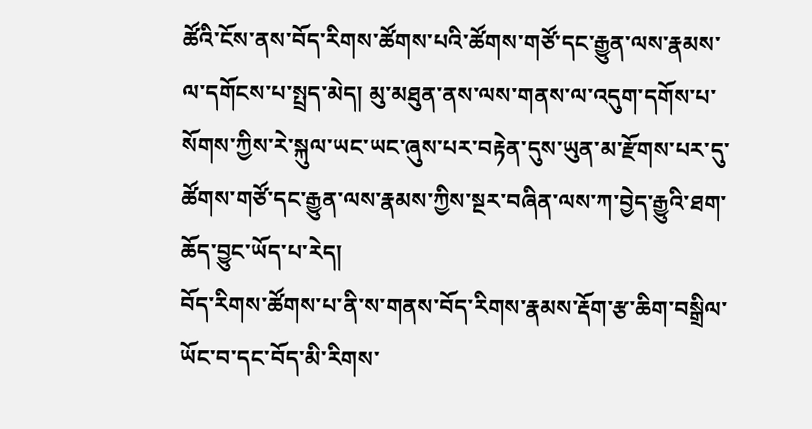ཚོའི་ངོས་ནས་བོད་རིགས་ཚོགས་པའི་ཚོགས་གཙོ་དང་རྒྱུན་ལས་རྣམས་ལ་དགོངས་པ་སྤྲད་མེད། མུ་མཐུན་ནས་ལས་གནས་ལ་འདུག་དགོས་པ་སོགས་ཀྱིས་རེ་སྐུལ་ཡང་ཡང་ཞུས་པར་བརྟེན་དུས་ཡུན་མ་རྫོགས་པར་དུ་ཚོགས་གཙོ་དང་རྒྱུན་ལས་རྣམས་ཀྱིས་སྔར་བཞིན་ལས་ཀ་བྱེད་རྒྱུའི་ཐག་ཆོད་བྱུང་ཡོད་པ་རེད།
བོད་རིགས་ཚོགས་པ་ནི་ས་གནས་བོད་རིགས་རྣམས་རྡོག་རྩ་ཆིག་བསྒྲིལ་ཡོང་བ་དང་བོད་མི་རིགས་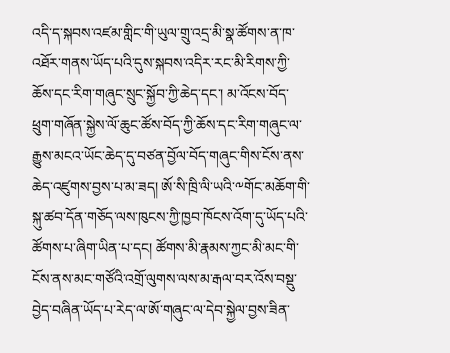འདི་ད་སྐབས་འཛམ་གླིང་གི་ཡུལ་གྲུ་འདྲ་མི་སྣ་ཚོགས་ན་ཁ་འཐོར་གནས་ཡོད་པའི་དུས་སྐབས་འདིར་རང་མི་རིགས་ཀྱི་ཆོས་དང་རིག་གཞུང་སྲུང་སྐྱོབ་ཀྱི་ཆེད་དང་། མ་འོངས་བོད་ཕྲུག་གཞོན་སྐྱེས་ལོ་ཆུང་ཚོས་བོད་ཀྱི་ཆོས་དང་རིག་གཞུང་ལ་རྒྱུས་མངའ་ཡོང་ཆེད་དུ་བཙན་བྱོལ་བོད་གཞུང་གིས་ངོས་ནས་ཆེད་འཛུགས་བྱས་པ་མ་ཟད། ཨོ་སི་ཁྲི་ལི་ཡའི་༸གོང་མཆོག་གི་སྐུ་ཚབ་དོན་གཅོད་ལས་ཁུངས་ཀྱི་ཁྱབ་ཁོངས་འོག་དུ་ཡོད་པའི་ཚོགས་པ་ཞིག་ཡིན་པ་དང། ཚོགས་མི་རྣམས་ཀྱང་མི་མང་གི་ངོས་ནས་མང་གཙོའི་འགྲོ་ལུགས་ལས་མ་རྒལ་བར་འོས་བསྡུ་བྱེད་བཞིན་ཡོད་པ་རེད་ལ་ཨོ་གཞུང་ལ་དེབ་སྐྱེལ་བྱས་ཟིན་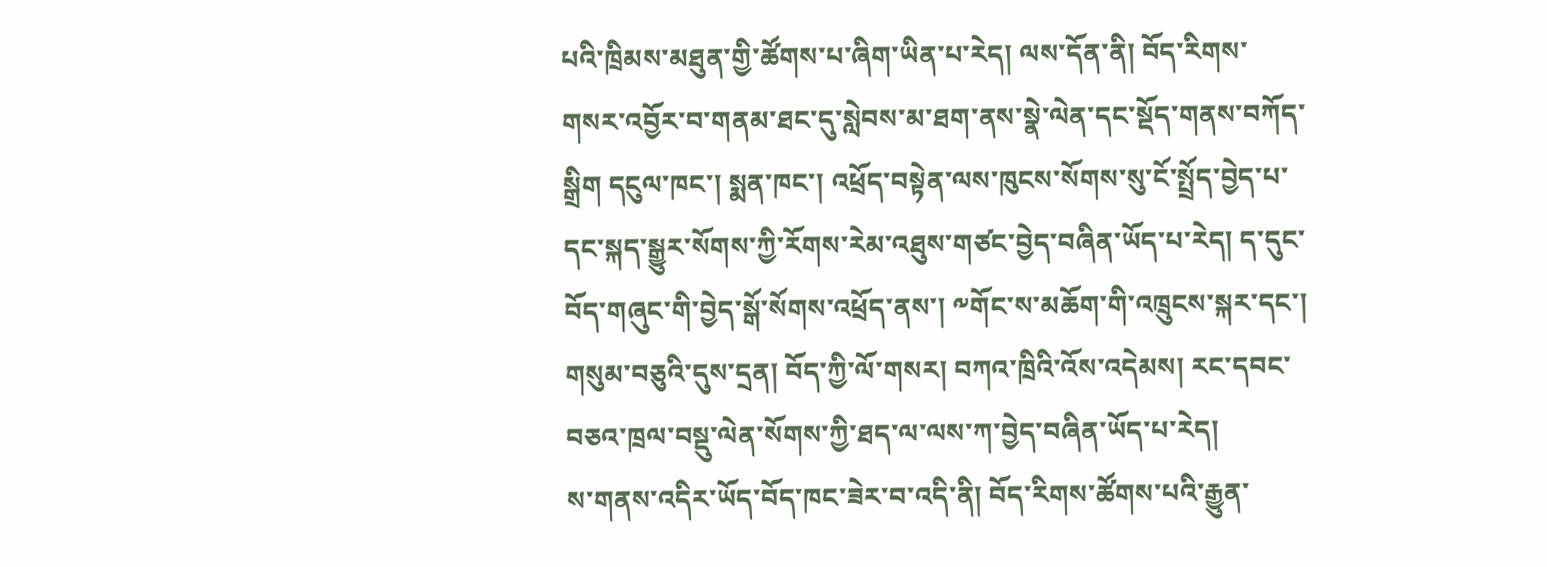པའི་ཁྲིམས་མཐུན་གྱི་ཚོགས་པ་ཞིག་ཡིན་པ་རེད། ལས་དོན་ནི། བོད་རིགས་གསར་འབྱོར་བ་གནམ་ཐང་དུ་སླེབས་མ་ཐག་ནས་སྣེ་ལེན་དང་སྡོད་གནས་བཀོད་སྒྲིག དངུལ་ཁང་། སྨན་ཁང་། འཕྲོད་བསྟེན་ལས་ཁུངས་སོགས་སུ་ངོ་སྤྲོད་བྱེད་པ་དང་སྐད་སྒྱུར་སོགས་ཀྱི་རོགས་རེམ་འཐུས་གཙང་བྱེད་བཞིན་ཡོད་པ་རེད། ད་དུང་བོད་གཞུང་གི་བྱེད་སྒོ་སོགས་འཕྲོད་ནས་། ༸གོང་ས་མཆོག་གི་འཁྲུངས་སྐར་དང་། གསུམ་བཅུའི་དུས་དྲན། བོད་ཀྱི་ལོ་གསར། བཀའ་ཁྲིའི་འོས་འདེམས། རང་དབང་བཅའ་ཁྲལ་བསྡུ་ལེན་སོགས་ཀྱི་ཐད་ལ་ལས་ཀ་བྱེད་བཞིན་ཡོད་པ་རེད།
ས་གནས་འདིར་ཡོད་བོད་ཁང་ཟེར་བ་འདི་ནི། བོད་རིགས་ཚོགས་པའི་རྒྱུན་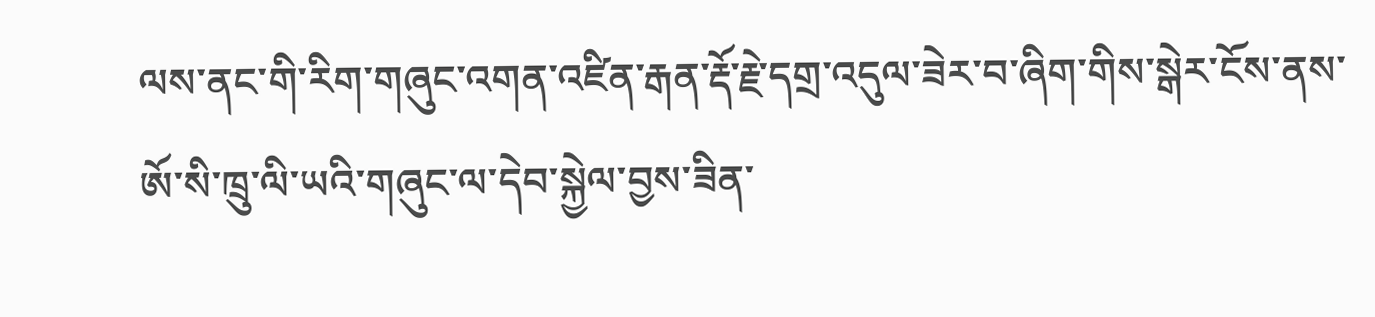ལས་ནང་གི་རིག་གཞུང་འགན་འཛིན་རྒན་རྡོ་རྗེ་དགྲ་འདུལ་ཟེར་བ་ཞིག་གིས་སྒེར་ངོས་ནས་ཨོ་སི་ཁྲུ་ལི་ཡའི་གཞུང་ལ་དེབ་སྐྱེལ་བྱས་ཟིན་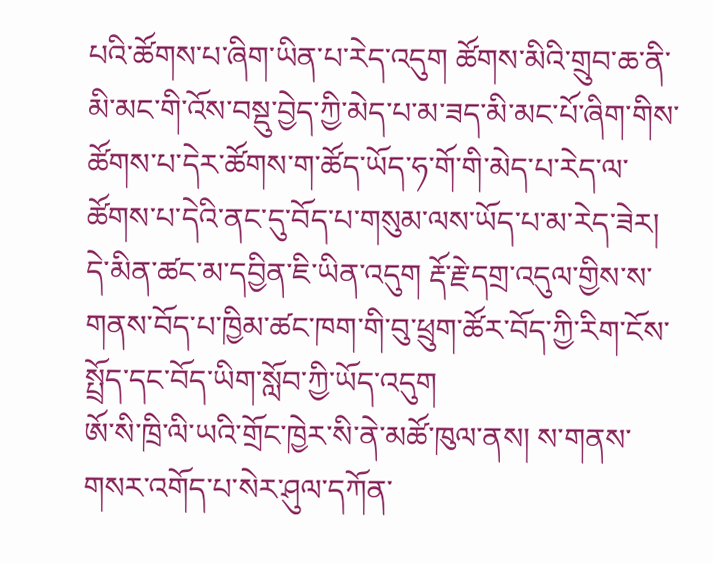པའི་ཚོགས་པ་ཞིག་ཡིན་པ་རེད་འདུག ཚོགས་མིའི་གྲུབ་ཆ་ནི་མི་མང་གི་འོས་བསྡུ་བྱེད་ཀྱི་མེད་པ་མ་ཟད་མི་མང་པོ་ཞིག་གིས་ཚོགས་པ་དེར་ཚོགས་ག་ཚོད་ཡོད་ཧ་གོ་གི་མེད་པ་རེད་ལ་ཚོགས་པ་དེའི་ནང་དུ་བོད་པ་གསུམ་ལས་ཡོད་པ་མ་རེད་ཟེར། དེ་མིན་ཚང་མ་དབྱིན་ཇི་ཡིན་འདུག རྡོ་རྗེ་དགྲ་འདུལ་གྱིས་ས་གནས་བོད་པ་ཁྱིམ་ཚང་ཁག་གི་བུ་ཕྲུག་ཚོར་བོད་ཀྱི་རིག་ངོས་སྤྲོད་དང་བོད་ཡིག་སློབ་ཀྱི་ཡོད་འདུག
ཨོ་སི་ཁྲི་ལི་ཡའི་གྲོང་ཁྱེར་སི་ནེ་མཚོ་ཁུལ་ནས། ས་གནས་གསར་འགོད་པ་སེར་ཤུལ་དཀོན་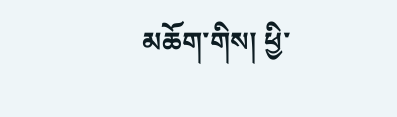མཆོག་གིས། ཕྱི་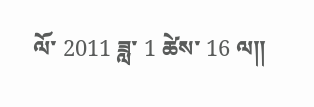ལོ་ 2011 ཟླ་ 1 ཚེས་ 16 ལ༎